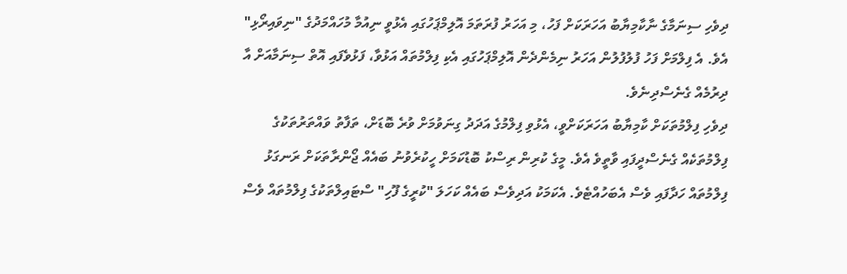ދިވެހި ސިނަމާގެ ނާކާމިޔާބު އަހަރަކަށް ފަހު، މި އަހަރު ފުރަތަމަ އޮލިމްޕަހުގައި އެޅުވީ ނިއުމާ މުހައްމަދުގެ "ނިވައިރޯޅި" އެވެ. އެ ފިލްމަށް ފަހު ފުލުފުލުން އަހަރު ނިމެންދެން އޮލިމްޕަހުގައި އެކި ފިލްމުތައް އަޅުވާ، ފަޅުވެފައި އޮތް ސިނަމާއަށް އާ ދިރުމެއް ގެނެސްދިނެވެ.
ދިވެހި ފިލްމުތަކަށް ކާމިޔާބު އަހަރަކަށްވީ، އެޅުވި ފިލްމުގެ އަދަދު ގިނަވުމަށް ވުރެ ބޮޑަށް، ތަފާތު ވައްތަރުތަކުގެ ފިލްމުތަކެއް ގެނެސްދީފައި ވާތީވެ އެވެ. މީގެ ކުރިން ރިސްކު ބޮޑުކަމަށް ހީކުރެވުނު ބައެއް ޖޯންރާތަކަށް ރަނގަޅު ފިލްމުތައް ހަދާފައި ވެސް އެބަހުއްޓެވެ. އެކަމަކު އަދިވެސް ބައެއް ކަހަލަ "ކުރީގެ ފޫހި" ސްޓައިލްތަކުގެ ފިލްމުތައް ވެސް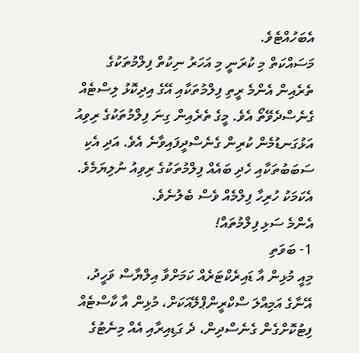އެބަހުއްޓެވެ.
މަސައްކަތް މި ކުރަނީ މި އަހަރު ނިކުތް ފިލްމުތަކުގެ ތެރެއިން އެންމެ ރީތި ފިލްމުތަކާއި އޭގެ އިދިކޮޅު ލިސްޓެއް ގެނެސްދެވޭތޯ އެވެ. މީގެ ތެރެއިން ގިނަ ފިލްމުތަކުގެ ރިވިއު އަޅުގަނޑުމެން ކުރިން ގެނެސްދީފައިވާނެ އެވެ. އަދި އެކި ސަބަބުތަކާއި ހެދި ބައެއް ފިލްމުތަކުގެ ރިވިއު ނުލިޔަމެވެ. އެކަމަކު ހުރިހާ ފިލްމެއް ވެސް ބެލުނެވެ.
އެންމެ ސަޅި ފިލްމުތައް!
1- ބަވަތި
މިއީ މުޅިން އާ ޑައިރެކްޓަރެއް ކަމަށްވާ އިލްޔާސް ވަހީދު، އޭނާގެ އަމިއްލަ ސްކްރީންޕްލޭއަކަށް، މުޅިން އާ ކާސްޓެއް ފިޓުކޮށްގެން ގެނެސްދިން، ދެ ގަޑިއިރާއި އެއް މިނެޓުގެ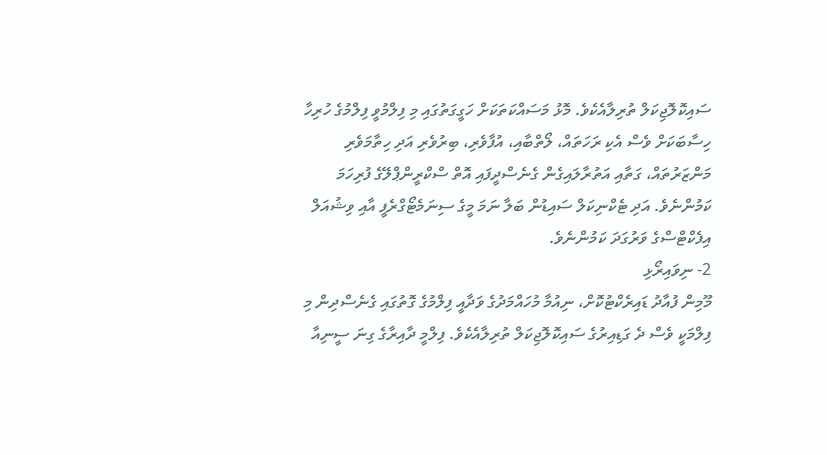ސައިކޮލޮޖިކަލް ތުރިލާއެކެވެ. މޮޅު މަސައްކަތަކަށް ހަގީގަތުގައި މި ފިލްމުވީ ފިލްމުގެ ހުރިހާ ހިސާބަކަށް ވެސް އެކި ރަހަތައް، ލޯތްބާއި، އުފާވެރި، ބިރުވެރި އަދި ހިތާމަވެރި މަންޒަރުތައް، ގަތާއި އަތުރާލައިގެން ގެނެސްދީފައި އޮތް ސްކްރީންޕްލޭގެ ފުރިހަމަ ކަމުންނެވެ. އަދި ޓެކްނިކަލް ސައިޑުން ބަލާ ނަމަ މީގެ ސިނަމެޓޯގްރެފީ އާއި ވިޝުއަލް އިފެކްޓްސްގެ ވަރުގަދަ ކަމުންނެވެ.
2- ނިވައިރޯޅި
މޫމިން ފުއާދު ޑައިރެކްޓުކޮށް، ނިއުމާ މުހައްމަދުގެ ވަދާއީ ފިލްމުގެ ގޮތުގައި ގެނެސްދިން މި ފިލްމަކީ ވެސް ދެ ގަޑިއިރުގެ ސައިކޮލޮޖިކަލް ތުރިލާއެކެވެ. ފިލްމީ ދާއިރާގެ ގިނަ ސީނިއާ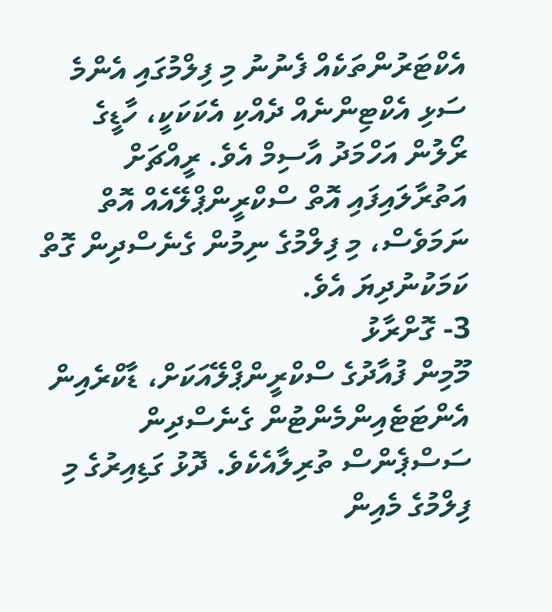އެކްޓަރުންތަކެއް ފެނުނު މި ފިލްމުގައި އެންމެ ސަޅި އެކްޓިންނެއް ދެއްކި އެކަކަކީ، ހާޑީގެ ރޯލުން އަހްމަދު އާސިމް އެވެ. ރީއްޗަށް އަތުރާލައިފައި އޮތް ސްކްރީންޕްލޭއެއް އޮތް ނަމަވެސް، މި ފިލްމުގެ ނިމުން ގެނެސްދިން ގޮތް ކަމަކުނުދިޔަ އެވެ.
3- ގޮށްރާޅު
މޫމިން ފުއާދުގެ ސްކްރީންޕްލޭއަކަށް، ޑާކްރެއިން އެންޓަޓެއިންމެންޓުން ގެނެސްދިން ސަސްޕެންސް ތުރިލާއެކެވެ. ދޮޅު ގަޑިއިރުގެ މި ފިލްމުގެ މެއިން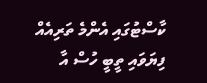ކާސްޓުގައި އެންމެ ތަރިއެއް ފިޔަވައި ތީބީ ހުސް އާ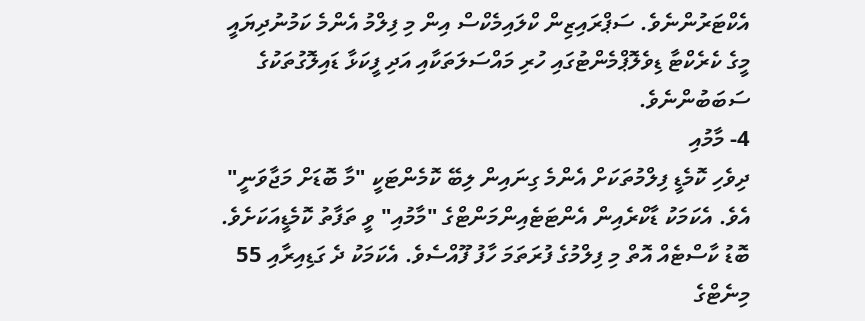އެކްޓަރުންނެވެ. ސަޕްރައިޒިން ކްލައިމެކްސް އިން މި ފިލްމު އެންމެ ކަމުނުދިޔައީ މީގެ ކެރެކްޓާ ޑިވެލޮޕްމެންޓުގައި ހުރި މައްސަލަތަކާއި އަދި ފީކަޅާ ޑައިލޮގުތަކުގެ ސަބަބުންނެވެ.
4- މާމުއި
ދިވެހި ކޮމެޑީ ފިލްމުތަކަށް އެންމެ ގިނައިން ލިބޭ ކޮމެންޓަކީ "މާ ބޮޑަށް މަޖާވަނީ" އެވެ. އެކަމަކު ޑާކްރެއިން އެންޓަޓެއިންމަންޓްގެ "މާމުއި" ވީ ތަފާތު ކޮމެޑީއަކަށެވެ. ބޮޑު ކާސްޓެއް އޮތް މި ފިލްމުގެ ފުރަތަމަ ހާފު ފޫއްސެވެ. އެކަމަކު ދެ ގަޑިއިރާއި 55 މިނެޓްގެ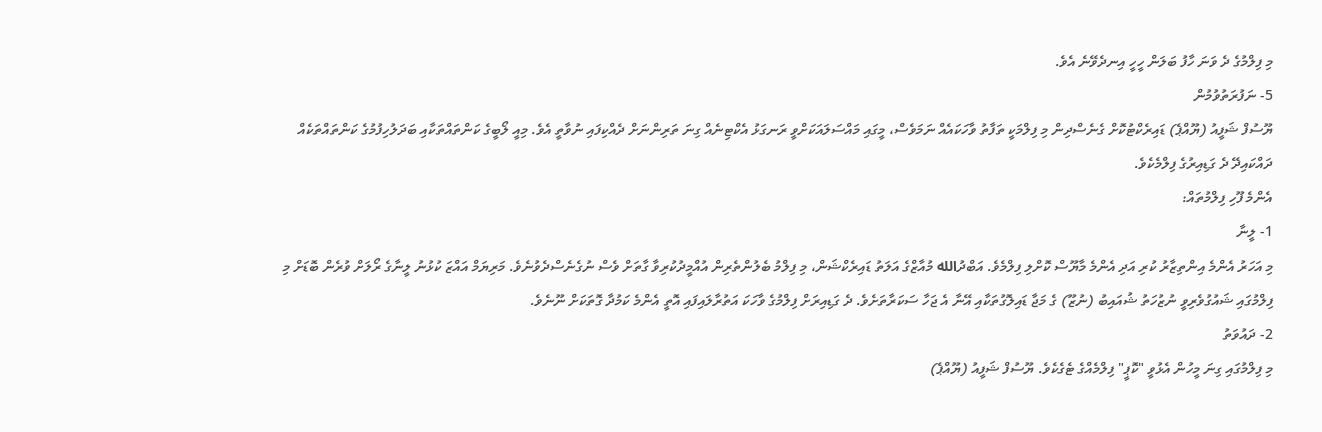މި ފިލްމުގެ ދެ ވަނަ ހާފު ބަލަން ހީހީ އިނދެވޭނެ އެވެ.
5- ނަފުރަތުވުމުން
ޔޫސުފް ޝަފީއު (ޔޫއްޕެ) ޑައިރެކްޓުކޮށް ގެނެސްދިން މި ފިލްމަކީ ތަފާތު ވާހަކައެއް ނަމަވެސް، މީގައި މައްސަލައަކަށްވީ ރަނގަޅު އެކްޓިނެއް ގިނަ ތަރިންނަށް ދެއްކިފައި ނުވާތީ އެވެ. މިއީ ލޯބީގެ ކަންތައްތަކާއި ބަދަލުހިފުމުގެ ކަންތައްތަކެއް ދައްކައިދޭ ދެ ގަޑިއިރުގެ ފިލްމެކެވެ.
އެންމެ ފޫހި ފިލްމުތައް:
1- ލީނާ
މި އަހަރު އެންމެ އިންތިޒާރު ކުރި އަދި އެންމެ މާޔޫސް ކޮށްލި ފިލްމެވެ. އަބްދުالله މުއާޒްގެ އަލަތު ޑައިރެކްޝަން، މި ފިލްމު ބެލުންތެރިން އުއްމީދުކުރިވާ ގާތަށް ވެސް ނުގެނެސްދެވުނެވެ. މަރިޔަމް އައްޒަ ކުޅުނު ލީނާގެ ރޯލަށް ވުރެން ބޮޑަށް މި ފިލްމުގައި ޝައުގުވެރިވީ ނުޒުހަތު ޝުއައިބު (ނުޒޫ) ގެ މަޖާ ޑައިލޮގުތަކާއި އޭނާ އެ ޖަހާ ސަކަރާތަށެވެ. ދެ ގަޑިއިރަށް ފިލްމުގެ ވާހަކަ އަތުރާލައިފައި އޮތީ އެންމެ ކަމުދާ ގޮތަކަށް ނޫނެވެ.
2- ދައުވަތު
މި ފިލްމުގައި ގިނަ މީހުން އެޅުވީ "ކޮޕީ" ފިލްމެއްގެ ޓެގެކެވެ. ޔޫސުފް ޝަފީއު (ޔޫއްޕެ)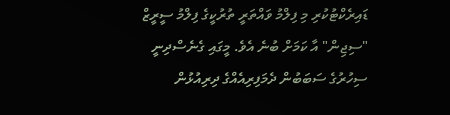ޑައިރެކްޓުކުރި މި ފިލްމު ވައްތަރީ ތުރުކީގެ ފިލްމު ސީރީޒް "ސިޖިން" އާ ކަމަށް ބުނެ އެވެ. މީގައި ގެނެސްދިނީ ސިހުރުގެ ސަބަބުން ދެމަފިރިއެއްގެ ދިރިއުޅުން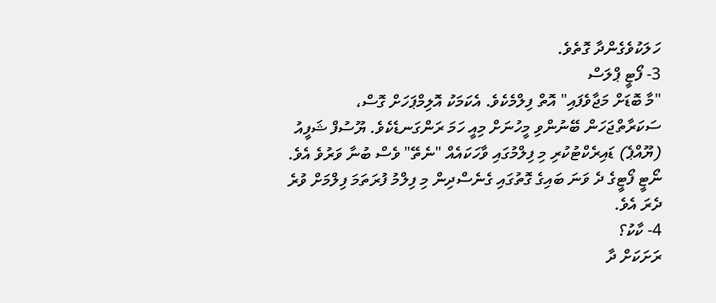ހަލަކުވެގެންދާ ގޮތެވެ.
3- ފޯޓީ ޕްލަސް
"މާ ބޮޑަށް މަޖާވެފައި" އޮތް ފިލްމެކެވެ. އެކަމަކު އޮލިމްޕަހަށް ގޮސް، ސަކަރާތްޖަހަން ބޭނުންވި މީހުނަށް މިއީ ހަމަ ރަންގަނޑެކެވެ. ޔޫސުފް ޝަފީއު (ޔޫއްޕެ) ޑައިރެކްޓުކުރި މި ފިލްމުގައި ވާހަކައެއް "ނެތޭ" ވެސް ބުނާ ވަރުވެ އެވެ. ނޯޓީ ފޯޓީގެ ދެ ވަނަ ބައިގެ ގޮތުގައި ގެނެސްދިން މި ފިލްމު ފުރަތަމަ ފިލްމަށް ވުރެ ދެރަ އެވެ.
4- ކާކު؟
ރަށަކަށް ދާ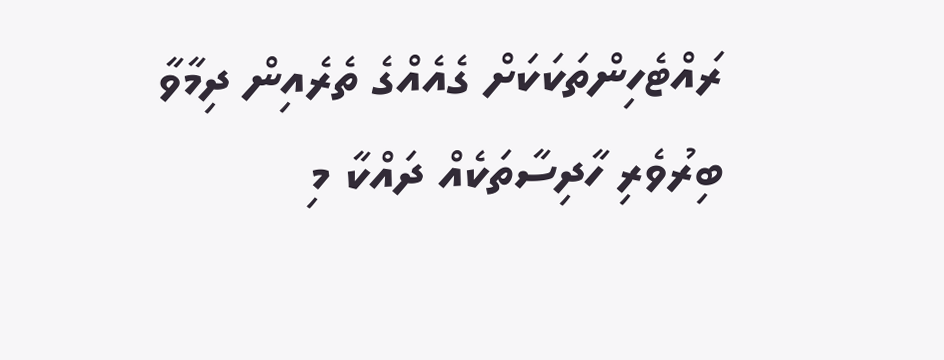ރައްޓެހިންތަކަކަށް ގެއެއްގެ ތެރެއިން ދިމާވާ ބިރުވެރި ހާދިސާތަކެއް ދައްކާ މި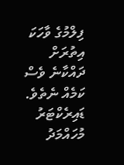ފިލްމުގެ ވާހަކަ އިތުރަށް ދައްކާނެ ވެސް ކަމެއް ނެތެވެ. ޑައިރެކްޓަރު މުހައްމަދު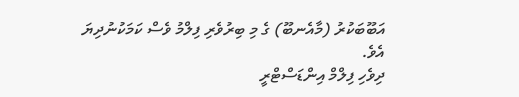އަބޫބަކުރު (މާއެނބޫ) ގެ މި ބިރުވެރި ފިލްމު ވެސް ކަމަކުނުދިޔަ އެވެ.
ދިވެހި ފިލްމް އިންޑަސްޓްރީ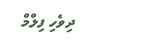ދިވެހި ފިލްމް